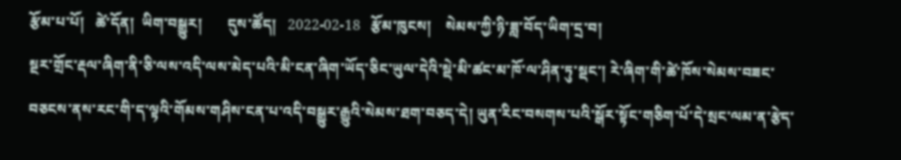རྩོམ་པ་པོ།   ཚེ་དོན།  ཡིག་བསྒྱུར།       དུས་ཚོད།   2022-02-18   རྩོམ་ཁུངས།    སེམས་ཀྱི་ཉི་ཟླ་བོད་ཡིག་དྲ་བ།
སྔར་གྲོང་རྡལ་ཞིག་ནི་ཅི་ལས་འདི་ལས་མེད་པའི་མི་ངན་ཞིག་ཡོད་ཅིང་ཡུལ་དེའི་སྡེ་མི་ཚང་མ་ཁོ་ལ་ཤིན་ཏུ་སྡང་། རེ་ཞིག་གི་ཚེ་ཁོས་སེམས་བཟང་བཅངས་ནས་རང་གི་ད་ལྟའི་གོམས་གཤིས་ངན་པ་འདི་བསྒྱུར་རྒྱུའི་སེམས་ཐག་བཅད་དེ། ཡུན་རིང་བསགས་པའི་སྒོར་སྟོང་གཅིག་པོ་དེ་སྲང་ལམ་ན་རྩེད་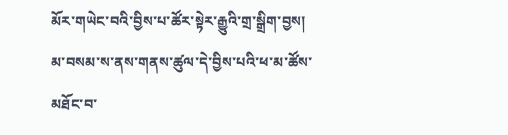མོར་གཡེང་བའི་བྱིས་པ་ཚོར་སྟེར་རྒྱུའི་གྲ་སྒྲིག་བྱས།
མ་བསམ་ས་ནས་གནས་ཚུལ་དེ་བྱིས་པའི་ཕ་མ་ཚོས་མཐོང་བ་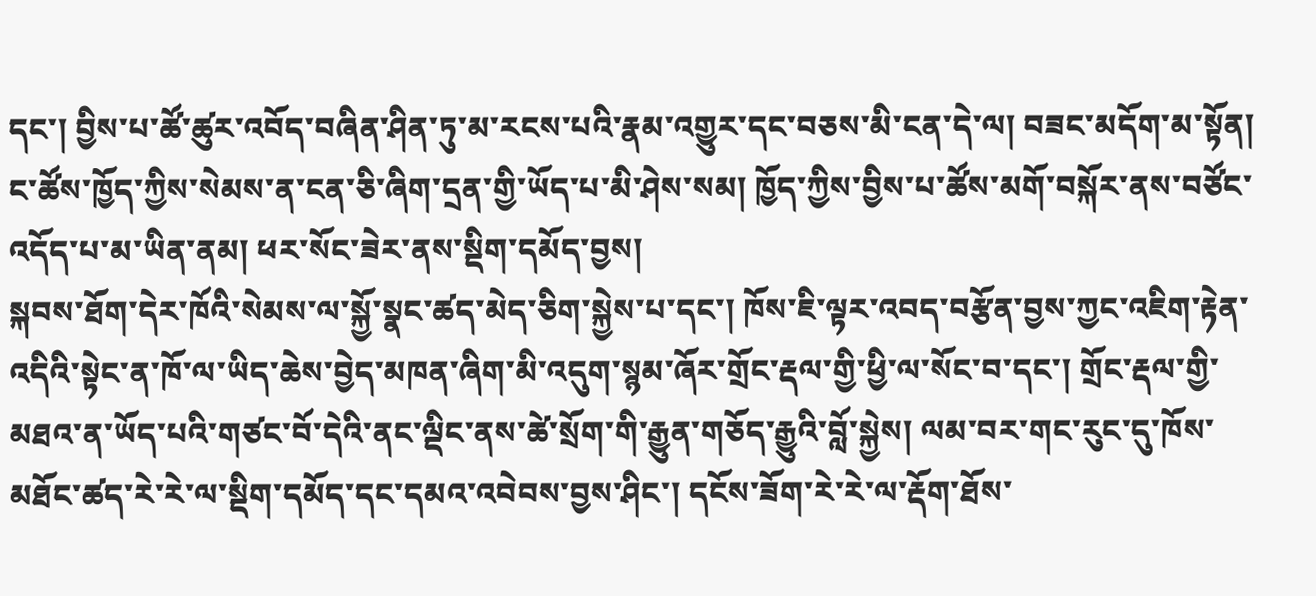དང་། བྱིས་པ་ཚོ་ཚུར་འབོད་བཞིན་ཤིན་ཏུ་མ་རངས་པའི་རྣམ་འགྱུར་དང་བཅས་མི་ངན་དེ་ལ། བཟང་མདོག་མ་སྟོན། ང་ཚོས་ཁྱོད་ཀྱིས་སེམས་ན་ངན་ཅི་ཞིག་དྲན་གྱི་ཡོད་པ་མི་ཤེས་སམ། ཁྱོད་ཀྱིས་བྱིས་པ་ཚོས་མགོ་བསྐོར་ནས་བཙོང་འདོད་པ་མ་ཡིན་ནམ། ཕར་སོང་ཟེར་ནས་སྡིག་དམོད་བྱས།
སྐབས་ཐོག་དེར་ཁོའི་སེམས་ལ་སྐྱོ་སྣང་ཚད་མེད་ཅིག་སྐྱེས་པ་དང་། ཁོས་ཇི་ལྟར་འབད་བརྩོན་བྱས་ཀྱང་འཇིག་རྟེན་འདིའི་སྟེང་ན་ཁོ་ལ་ཡིད་ཆེས་བྱེད་མཁན་ཞིག་མི་འདུག་སྙམ་ཞོར་གྲོང་རྡལ་གྱི་ཕྱི་ལ་སོང་བ་དང་། གྲོང་རྡལ་གྱི་མཐའ་ན་ཡོད་པའི་གཙང་བོ་དེའི་ནང་ལྡིང་ནས་ཚེ་སྲོག་གི་རྒྱུན་གཅོད་རྒྱུའི་བློ་སྐྱེས། ལམ་བར་གང་རུང་དུ་ཁོས་མཐོང་ཚད་རེ་རེ་ལ་སྡིག་དམོད་དང་དམའ་འབེབས་བྱས་ཤིང་། དངོས་ཟོག་རེ་རེ་ལ་རྡོག་ཐོས་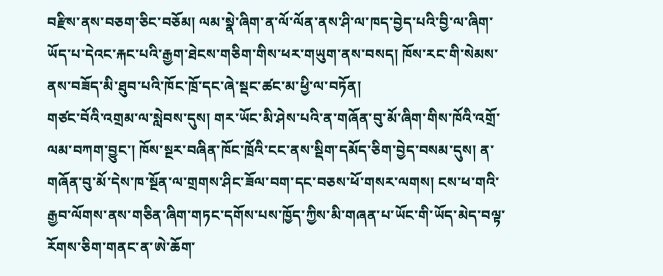བརྫིས་ནས་བཅག་ཅིང་བཅོམ། ལམ་སྣེ་ཞིག་ན་ལོ་ལོན་ནས་ཤི་ལ་ཁད་བྱེད་པའི་བྱི་ལ་ཞིག་ཡོད་པ་དེའང་རྐང་པའི་རྒྱག་ཐེངས་གཅིག་གིས་ཕར་གཡུག་ནས་བསད། ཁོས་རང་གི་སེམས་ནས་བཟོད་མི་ཐུབ་པའི་ཁོང་ཁྲོ་དང་ཞེ་སྡང་ཚང་མ་ཕྱི་ལ་བཏོན།
གཙང་བོའི་འགྲམ་ལ་སླེབས་དུས། གར་ཡོང་མི་ཤེས་པའི་ན་གཞོན་བུ་མོ་ཞིག་གིས་ཁོའི་འགྲོ་ལམ་བཀག་བྱུང་། ཁོས་སྔར་བཞིན་ཁོང་ཁྲོའི་ངང་ནས་སྡིག་དམོད་ཅིག་བྱེད་བསམ་དུས། ན་གཞོན་བུ་མོ་དེས་ཁ་སྔོན་ལ་གྲགས་ཤིང་ཟོལ་བག་དང་བཅས་ཕོ་གསར་ལགས། ངས་ཕ་གའི་རྒྱབ་ལོགས་ནས་གཅིན་ཞིག་གཏང་དགོས་པས་ཁྱོད་ཀྱིས་མི་གཞན་པ་ཡོང་གི་ཡོད་མེད་བལྟ་རོགས་ཅིག་གནང་ན་ཨེ་ཆོག་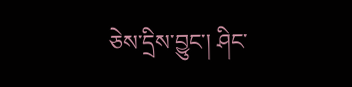ཅེས་དྲིས་བྱུང་། ཤིང་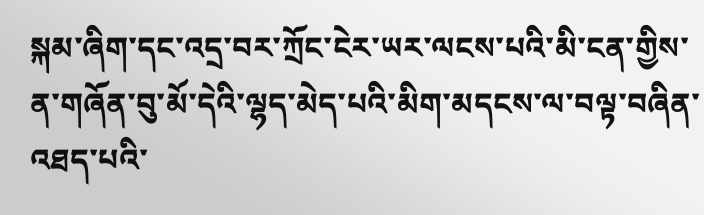སྐམ་ཞིག་དང་འདྲ་བར་ཀྲོང་ངེར་ཡར་ལངས་པའི་མི་ངན་གྱིས་ན་གཞོན་བུ་མོ་དེའི་ལྷད་མེད་པའི་མིག་མདངས་ལ་བལྟ་བཞིན་འཐད་པའི་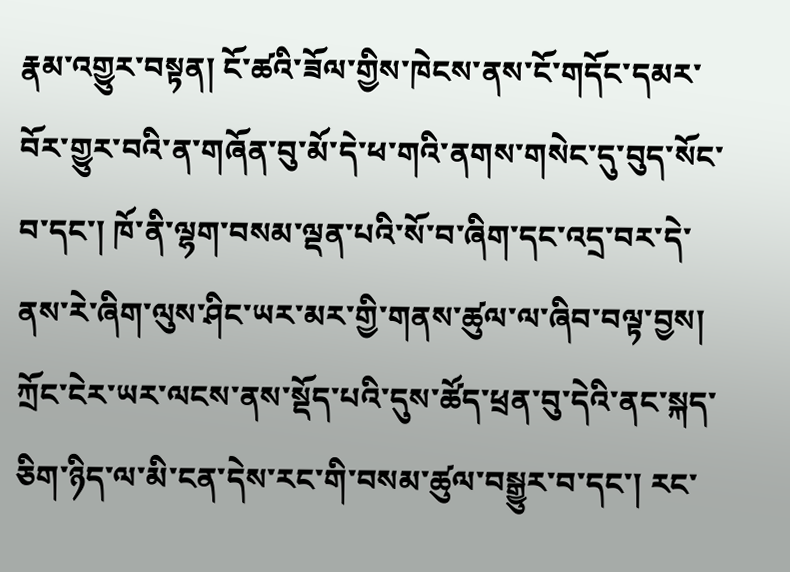རྣམ་འགྱུར་བསྟན། ངོ་ཚའི་ཟོལ་གྱིས་ཁེངས་ནས་ངོ་གདོང་དམར་བོར་གྱུར་བའི་ན་གཞོན་བུ་མོ་དེ་ཕ་གའི་ནགས་གསེང་དུ་བུད་སོང་བ་དང་། ཁོ་ནི་ལྷག་བསམ་ལྡན་པའི་སོ་བ་ཞིག་དང་འདྲ་བར་དེ་ནས་རེ་ཞིག་ལུས་ཤིང་ཡར་མར་གྱི་གནས་ཚུལ་ལ་ཞིབ་བལྟ་བྱས།
ཀྲོང་ངེར་ཡར་ལངས་ནས་སྡོད་པའི་དུས་ཚོད་ཕྲན་བུ་དེའི་ནང་སྐད་ཅིག་ཉིད་ལ་མི་ངན་དེས་རང་གི་བསམ་ཚུལ་བསྒྱུར་བ་དང་། རང་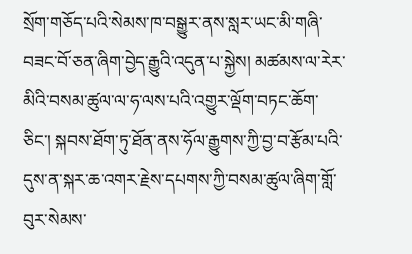སྲོག་གཅོད་པའི་སེམས་ཁ་བསྒྱུར་ནས་སླར་ཡང་མི་གཞི་བཟང་བོ་ཅན་ཞིག་བྱེད་རྒྱུའི་འདུན་པ་སྐྱེས། མཚམས་ལ་རེར་མིའི་བསམ་ཚུལ་ལ་ཧ་ལས་པའི་འགྱུར་ལྡོག་བཏང་ཆོག་ཅིང་། སྐབས་ཐོག་ཏུ་ཐོན་ནས་ཧོལ་རྒྱུགས་ཀྱི་བྱ་བ་རྩོམ་པའི་དུས་ན་སྐར་ཆ་འགར་རྗེས་དཔགས་ཀྱི་བསམ་ཚུལ་ཞིག་གློ་བུར་སེམས་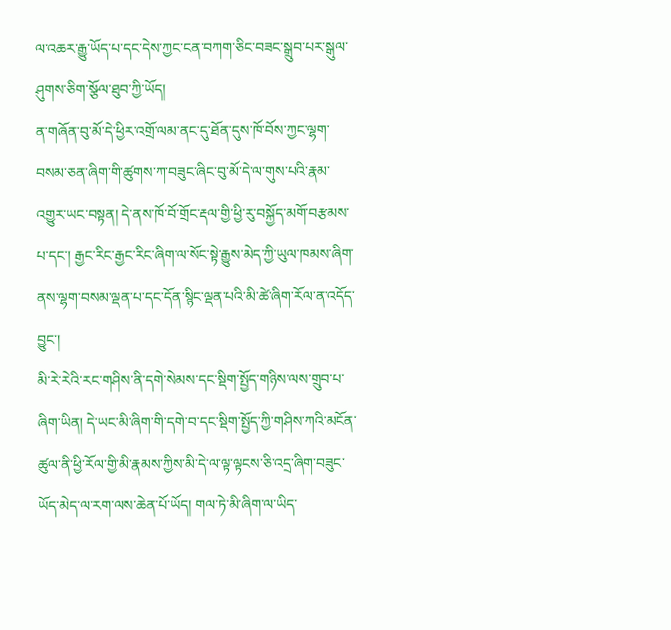ལ་འཆར་རྒྱུ་ཡོད་པ་དང་དེས་ཀྱང་ངན་བཀག་ཅིང་བཟང་སྒྲུབ་པར་སྒུལ་ཤུགས་ཅིག་སྩོལ་ཐུབ་ཀྱི་ཡོད།
ན་གཞོན་བུ་མོ་དེ་ཕྱིར་འགྲོ་ལམ་ནང་དུ་ཐོན་དུས་ཁོ་བོས་ཀྱང་ལྷག་བསམ་ཅན་ཞིག་གི་ཚུགས་ཀ་བཟུང་ཞིང་བུ་མོ་དེ་ལ་གུས་པའི་རྣམ་འགྱུར་ཡང་བསྟན། དེ་ནས་ཁོ་བོ་གྲོང་རྡལ་གྱི་ཕྱི་རུ་བསྐྱོད་མགོ་བརྩམས་པ་དང་། རྒྱང་རིང་རྒྱང་རིང་ཞིག་ལ་སོང་སྟེ་རྒྱུས་མེད་ཀྱི་ཡུལ་ཁམས་ཞིག་ནས་ལྷག་བསམ་ལྡན་པ་དང་དོན་སྙིང་ལྡན་པའི་མི་ཚེ་ཞིག་རོལ་ན་འདོད་བྱུང་།
མི་རེ་རེའི་རང་གཤིས་ནི་དགེ་སེམས་དང་སྡིག་སྤྱོད་གཉིས་ལས་གྲུབ་པ་ཞིག་ཡིན། དེ་ཡང་མི་ཞིག་གི་དགེ་བ་དང་སྡིག་སྤྱོད་ཀྱི་གཤིས་ཀའི་མངོན་ཚུལ་ནི་ཕྱི་རོལ་གྱི་མི་རྣམས་ཀྱིས་མི་དེ་ལ་ལྟ་ལྟངས་ཅི་འདྲ་ཞིག་བཟུང་ཡོད་མེད་ལ་རག་ལས་ཆེན་པོ་ཡོད། གལ་ཏེ་མི་ཞིག་ལ་ཡིད་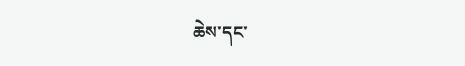ཆེས་དང་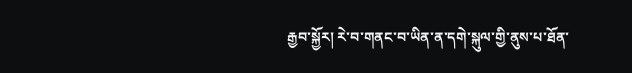རྒྱབ་སྐྱོར། རེ་བ་གནང་བ་ཡིན་ན་དགེ་སྐུལ་གྱི་ནུས་པ་ཐོན་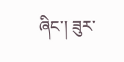ཞིང་། ཟུར་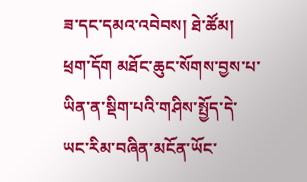ཟ་དང་དམའ་འབེབས། ཐེ་ཚོམ། ཕྲག་དོག མཐོང་ཆུང་སོགས་བྱས་པ་ཡིན་ན་སྡིག་པའི་གཤིས་སྤྱོད་དེ་ཡང་རིམ་བཞིན་མངོན་ཡོང་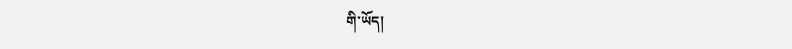གི་ཡོད།